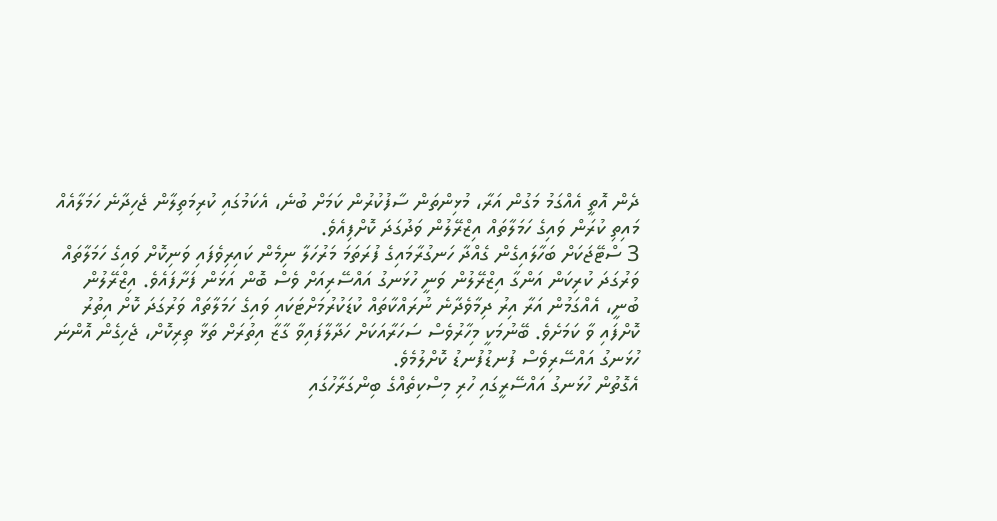ދެން އޮތީ އެއްގަމު މަގުން އަރާ، މުޅިންތަން ސާފުކުރުން ކަމަށް ބުނެ، އެކަމުގައި ކުރިމަތިލާން ޖެހިދާނެ ހަމަލާއެއް މައިތި ކުރަން ވައިގެ ހަމަލާތައް އިޒްރޭލުން ވަދުގަދަ ކޮށްފިއެވެ.
3 ސްޓޭޖަކަށް ބަހާލައިގެން ގެއްދާ ހަނގުރާމައިގެ ފުރަތަމަ މަރުހަލާ ނިމެން ކައިރިވެފައި ވަނިކޮށް ވައިގެ ހަމަލާތައް ވަރުގަދަ ކުރިކަން އަންގާ އިޒްރޭލުން ވަނީ ހުޅަނގު އައްސޭރިއަށް ވެސް ބޮން އަޅަން ފަށާފައެވެ. އިޒްރޭލުން ބުނީ، އެއްގަމުން އަރާ އިރު ދިމާވެދާނެ ނުރައްކާތައް ކުޑަކުރުމަށްޓަކައި ވައިގެ ހަމަލާތައް ވަރުގަދަ ކޮށް އިތުރު ކޮށްފައި ވާ ކަމަށެވެ. ބޭނުމަކީ މިހާރުވެސް ސަހަރާއަކަށް ހަދާލާފައިވާ ގާޒާ އިތުރަށް ތަޅާ ތިރިކޮށް، ޖެހިގެން އޮންނަ ހުޅަނގު އައްސޭރިވެސް ފުނޑުފުނޑު ކޮށްލުމެވެ.
އެގޮތުން ހުޅަނގު އައްސޭރީގައި ހުރި މިސްކިތެއްގެ ބިންގަރާހުގައި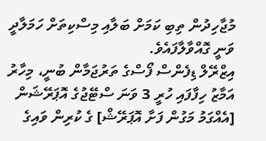މުޖާހިދުން ތިބި ކަމަށް ބަލާއި މިސްކިތަށް ހަމަލާދީ ވަނީ ގޮއްވާލާފައެވެ.
އިޒްރޭލް ޑިފެންސް ފޯސްގެ ތަރުޖަމާން ބުނީ، މިހާރު އަމާޒު ހިފާފައި ހުރީ 3 ވަނަ ސްޓޭޖުގެ އޮޕަރޭޝަން [އެއްގަމު މަގުން ފަށާ އޮޕަރޭޝް] ގެ ކުރިން ވައިގެ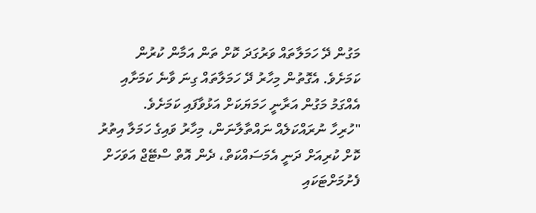މަގުން ދޭ ހަމަލާތައް ވަރުގަދަ ކޮށް ތަން އަމާން ކުރުން ކަމަށެވެ. އެގޮތުން މިހާރު ދޭ ހަމަލާތައް ގިނަ ވާނެ ކަމަށާއި އެއްގަމު މަގުން އަރާނީ ހަމަޔަކަށް އަޅުވާފައި ކަމަށެވެ.
"ހުރިހާ ނުރައްކަލެއް ނައްތާލާނަން، މިހާރު ވައިގެ ހަމަލާ އިތުރު ކޮށް ކުރިއަށް ދަނީ އެމަސައްކަތް، ދެން އޮތް ސްޓޭޖް އަވަހަށް ފެށުމަށްޓަކައި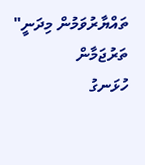ތައްޔާރުވަމުން މިދަނީ"
ތަރުޖަމާން
ހުޅަނގު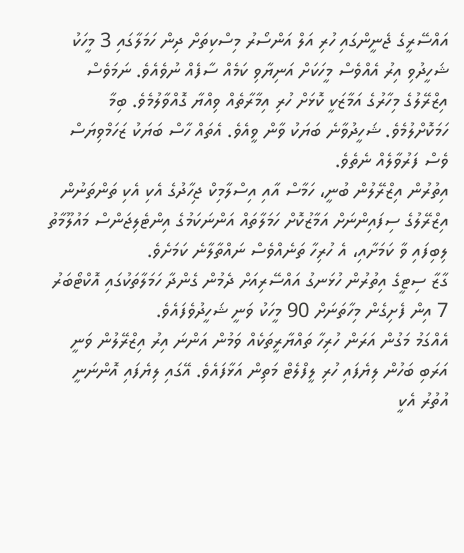އައްސޭރީގެ ޖެނީންގައި ހުރި އަލް އަންސޯރު މިސްކިތަށް ދިން ހަމަލާގައި 3 މީހަކު ޝަހީދުވި އިރު އެއްވެސް މީހަކަށް އަނިޔާވި ކަމެއް ސާފެއް ނުވެއެވެ. ނަމަވެސް އިޒްރޭލުގެ މިހާރުގެ އަމާޒަކީ ކޮޅަށް ހުރި އިމާރާތެއް ވިއްޔާ ގޮއްވާލުމެވެ. ބިމާ ހަމަކޮށްލުމެވެ. ޝަހީދުވާނެ ބަޔަކު ވާން ވީއެވެ. އެތައް ހާސް ބަޔަކު ޒަހަމްވިޔަސް ވެސް ފަރުވާލެއް ނެތެވެ.
އިތުރުން އިޒްރޭލުން ބުނީ، ހަމާސް އާއި އިސްލާމިކް ޖިހާދުގެ އެކި އެކި ތަންތަނުން އިޒްރޭލުގެ ސިފައިންނަށް އަމާޒުކޮށް ހަމަލާތައް އަންނަކަމުގެ އިންޓެލިޖަންސް މައުލޫމާތު ލިބިފައި ވާ ކަމަށާއި، އެ ހުރިހާ ތަނެއްވެސް ނައްތާލާނެ ކަމަށެވެ.
ގާޒާ ސިޓީގެ އިތުރުން ހުޅަނގު އައްސޭރިއަށް ދެމުން ގެންދާ ހަމަލާތަކުގައި އޮކްޓޯބަރު 7 އިން ފެށިގެން މިހާތަނަށް 90 މީހަކު ވަނީ ޝަހީދުވެފައެވެ.
އެއްގަމު މަގުން އަރަން ހުރިހާ ތައްޔާރީތަކެއް ވަމުން އަންނަ އިރު އިޒްރޭލުން ވަނީ އަރަބި ބަހުން ލިޔެފައި ހުރި ލީފްލެޓް މަތިން އަޅާފައެވެ. އޭގައި ލިޔެފައި އޮންނަނީ އުތުރު އެކީ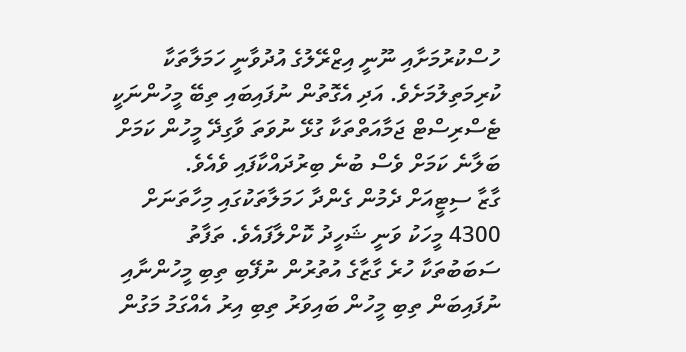ހުސްކުރުމަށާއި ނޫނީ އިޒްރޭލުގެ އުދުވާނީ ހަމަލާތަކާ ކުރިމަތިލުމަށެވެ. އަދި އެގޮތުން ނުފައިބައި ތިބޭ މީހުންނަކީ ޓެސްރިސްޓް ޖަމާއަތްތަކާ ގުޅޭ ނުވަތަ ވާގިދޭ މީހުން ކަމަށް ބަލާނެ ކަމަށް ވެސް ބުނެ ބިރުދައްކާފައި ވެއެވެ.
ގާޒާ ސިޓީއަށް ދެމުން ގެންދާ ހަމަލާތަކުގައި މިހާތަނަށް 4300 މީހަކު ވަނީ ޝަހީދު ކޮށްލާފައެވެ. ތަފާތު ސަބަބުތަކާ ހުރެ ގާޒާގެ އުތުރުން ނުފޭބި ތިބި މީހުންނާއި ނުފައިބަން ތިބި މީހުން ބައިވަރު ތިބި އިރު އެއްގަމު މަގުން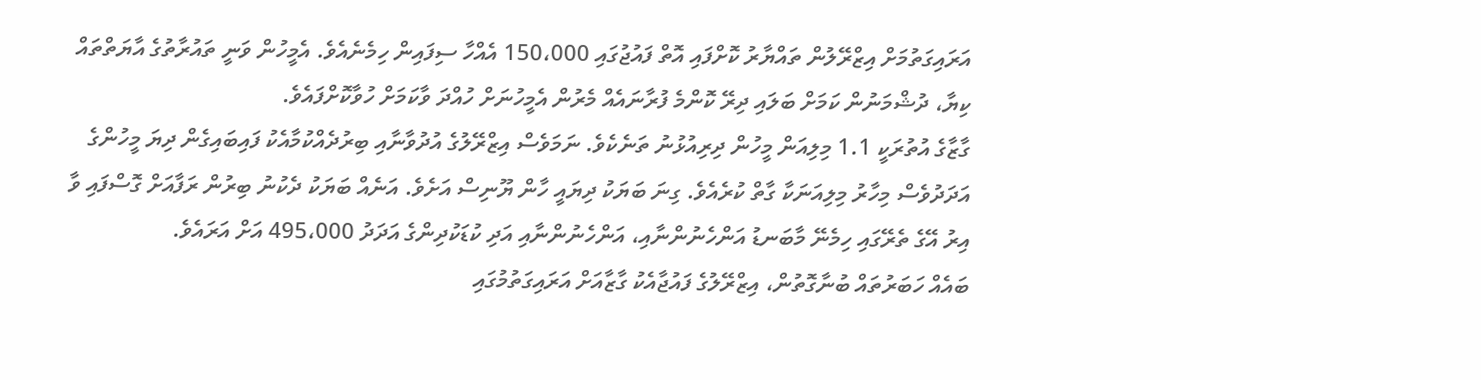އަރައިގަތުމަށް އިޒްރޭލުން ތައްޔާރު ކޮށްފައި އޮތް ފައުޖުގައި 150،000 އެއްހާ ސިފައިން ހިމެނެއެވެ. އެމީހުން ވަނީ ތައުރާތުގެ އާޔަތްތައް ކިޔާ، ދުޝްމަނުން ކަމަށް ބަލައި ދިރޭ ކޮންމެ ފުރާނައެއް މެރުން އެމީހުނަށް ހުއްދަ ވާކަމަށް ހުވާކޮށްފައެވެ.
ގާޒާގެ އުތުރަކީ 1.1 މިލިއަން މީހުން ދިރިއުޅުނު ތަނެކެވެ. ނަމަވެސް އިޒްރޭލުގެ އުދުވާނާއި ބިރުދެއްކުމާއެކު ފައިބައިގެން ދިޔަ މީހުންގެ އަދަދުވެސް މިހާރު މިލިއަނަކާ ގާތް ކުރެއެވެ. ގިނަ ބަޔަކު ދިޔައީ ހާން ޔޫނިސް އަށެވެ. އަނެއް ބަޔަކު ދެކުނު ބިރުން ރަފާއަށް ގޮސްފައި ވާ އިރު އޭގެ ތެރޭގައި ހިމެނޭ މާބަނޑު އަންހެނުންނާއި، އަންހެނުންނާއި އަދި ކުޑަކުދިންގެ އަދަދު 495،000 އަށް އަރައެވެ.
ބައެއް ހަބަރުތައް ބުނާގޮތުން، އިޒްރޭލުގެ ފައުޖާއެކު ގާޒާއަށް އަރައިގަތުމުގައި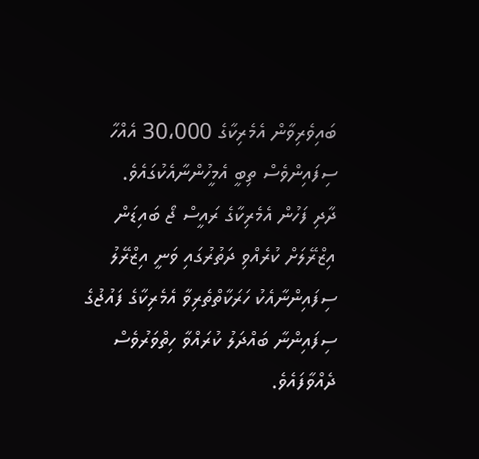ބައިވެރިވާން އެމެރިކާގެ 30،000 އެއްހާ ސިފައިންވެސް ތިބީ އެމީހުންނާއެކުގައެވެ.
ދާދި ފަހުން އެމެރިކާގެ ރައީސް ޖޯ ބައިޑަން އިޒްރޭލަށް ކުރެއްވި ދަތުރުގައި ވަނީ އިޒްރޭލު ސިފައިންނާއެކު ހަރަކާތްތެރިވާ އެމެރިކާގެ ފައުޖުގެ ސިފައިންނާ ބައްދަލު ކުރައްވާ ހިތްވަރުވެސް ދެއްވާފައެވެ.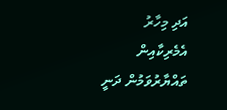އަދި މިހާރު އެމެރިކާއިން ތައްޔާރުވަމުން ދަނީ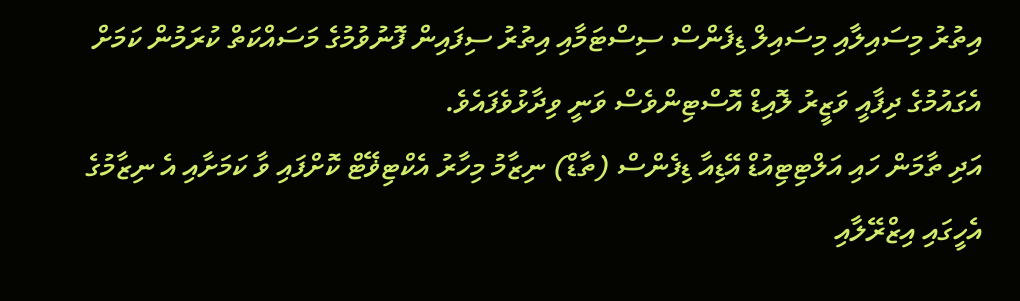އިތުރު މިސައިލާއި މިސައިލް ޑިފެންސް ސިސްޓަމާއި އިތުރު ސިފައިން ފޮނުވުމުގެ މަސައްކަތް ކުރަމުން ކަމަށް އެގައުމުގެ ދިފާއީ ވަޒީރު ލޮއިޑް އޮސްޓިންވެސް ވަނީ ވިދާޅުވެފައެވެ.
އަދި ތާމަން ހައި އަލްޓިޓިއުޑް އޭޑިއާ ޑިފެންސް (ތާޑް) ނިޒާމު މިހާރު އެކްޓިޥޭޓް ކޮށްފައި ވާ ކަމަށާއި އެ ނިޒާމުގެ އެހީގައި އިޒްރޭލާއި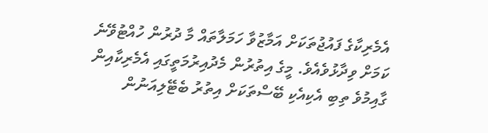އެމެރިކާގެ ފައުޖުތަކަށް އަމާޒުވާ ހަމަލާތައް މާ ދުރުން ހުއްޓުވޭނެ ކަމަށް ވިދާޅުވެއެވެ. މީގެ އިތުރުން މެދުއިރުމަތީގައި އެމެރިކާއިން ގާއިމުވެ ތިބި އެކިއެކި ބޭސްތަކަށް އިތުރު ބެޓޭލިއަނުން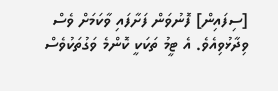[ސިފައިން] ފޮނުވަން ފަށާފައި ވާކަމަށް ވެސް ވިދާޅުވިއެވެ. އެ ޓީމު ތަކަކީ ކޮންމެ ވަގުތަކުވެސް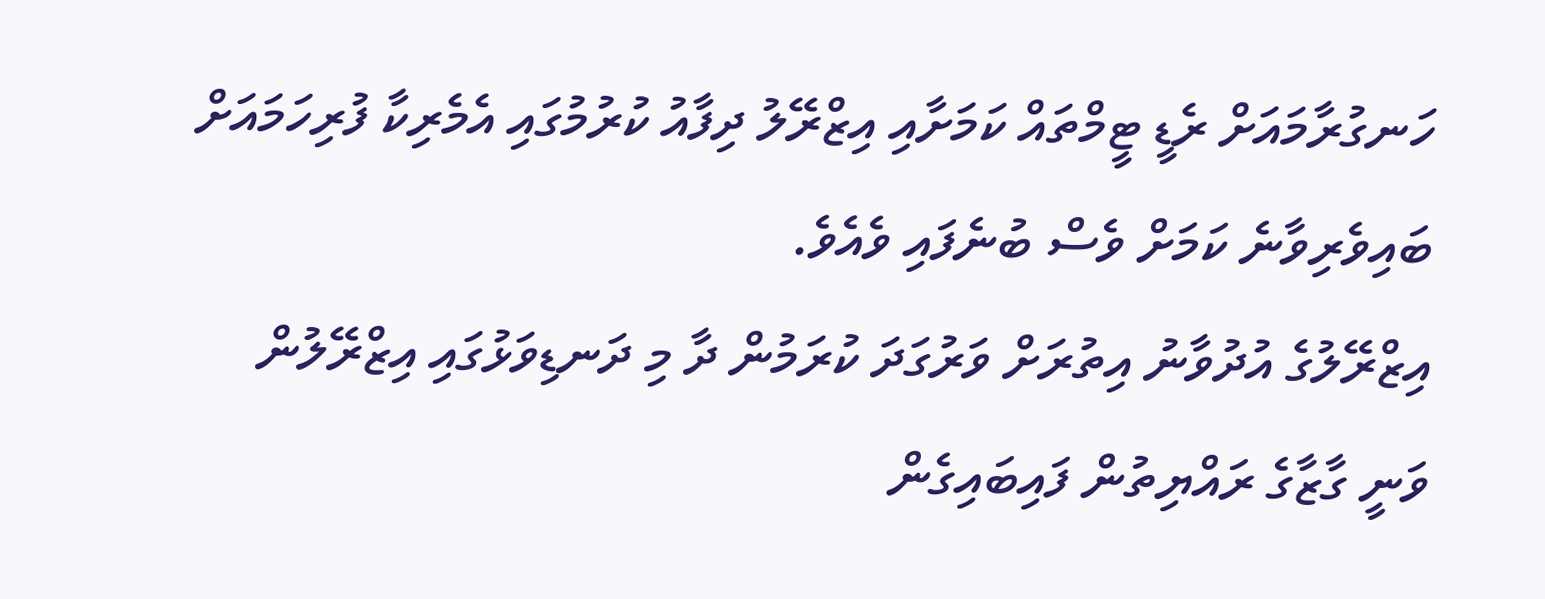ހަނގުރާމައަށް ރެޑީ ޓީމްތައް ކަމަށާއި އިޒްރޭލު ދިފާއު ކުރުމުގައި އެމެރިކާ ފުރިހަމައަށް ބައިވެރިވާނެ ކަމަށް ވެސް ބުނެފައި ވެއެވެ.
އިޒްރޭލުގެ އުދުވާނު އިތުރަށް ވަރުގަދަ ކުރަމުން ދާ މި ދަނޑިވަޅުގައި އިޒްރޭލުން ވަނީ ގާޒާގެ ރައްޔިތުން ފައިބައިގެން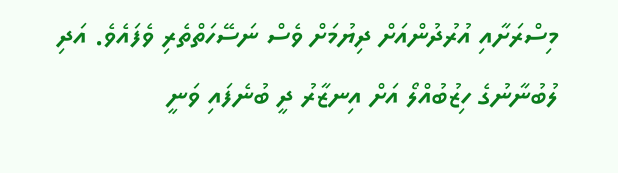މިސްރަށާއި އުރުދުންއަށް ދިޔުމަށް ވެސް ނަސޭހަތްތެރި ވެފައެވެ. އަދި ލުބުނާނުގެ ހިޒުބުއްލޯ އަށް އިނޒާރު ދީ ބުނެފައި ވަނީ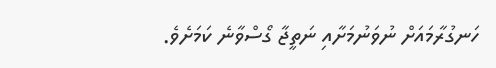ހަނގުރާމައަށް ނުވަނުމަށާއި ނަތީޖާ ގޯސްވާނެ ކަމަށެވެ.